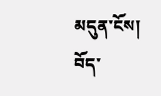མདུན་ངོས།
བོད་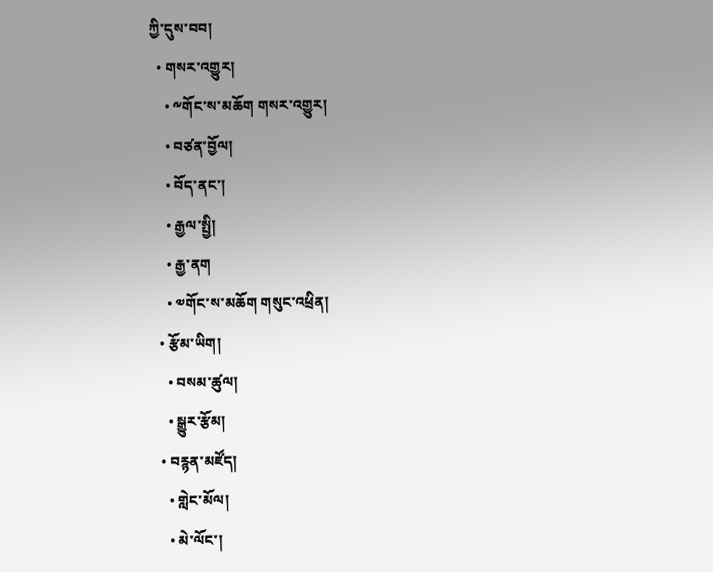ཀྱི་དུས་བབ།
  • གསར་འགྱུར།
    • ༸གོང་ས་མཆོག གསར་འགྱུར།
    • བཙན་བྱོལ།
    • བོད་ནང་།
    • རྒྱལ་སྤྱི།
    • རྒྱ་ནག
    • ༧གོང་ས་མཆོག གསུང་འཕྲིན།
  • རྩོམ་ཡིག།
    • བསམ་ཚུལ།
    • སྒྱུར་རྩོམ།
  • བརྙན་མཛོད།
    • གླེང་མོལ།
    • མེ་ལོང་།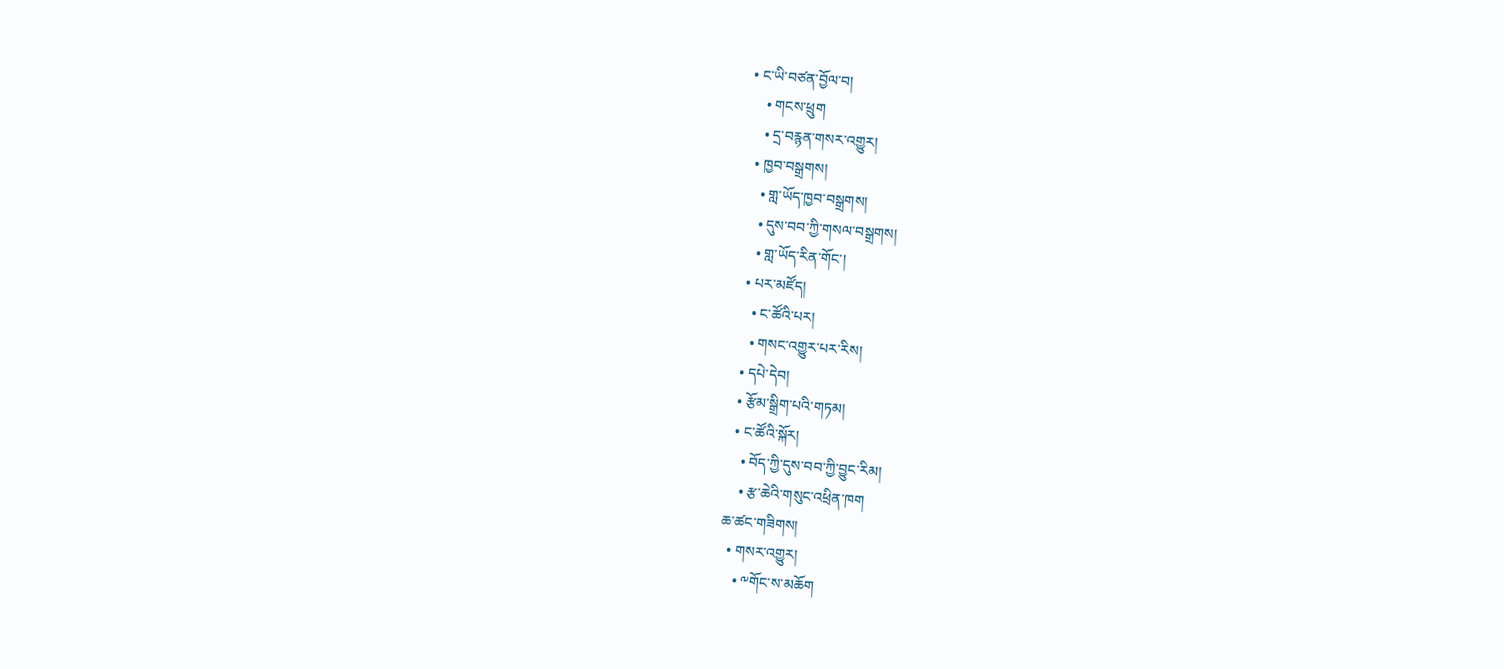• ང་ཡི་བཙན་བྱོལ་བ།
    • གངས་ཕྲུག
    • དྲ་བརྙན་གསར་འགྱུར།
  • ཁྱབ་བསྒྲགས།
    • གླ་ཡོད་ཁྱབ་བསྒྲགས།
    • དུས་བབ་ཀྱི་གསལ་བསྒྲགས།
    • གླ་ཡོད་རིན་གོང་།
  • པར་མཛོད།
    • ང་ཚོའི་པར།
    • གསང་འགྱུར་པར་རིས།
  • དཔེ་དེབ།
  • རྩོམ་སྒྲིག་པའི་གཏམ།
  • ང་ཚོའི་སྐོར།
    • བོད་ཀྱི་དུས་བབ་ཀྱི་བྱུང་རིམ།
    • རྩ་ཆེའི་གསུང་འཕྲིན་ཁག
ཆ་ཚང་གཟིགས།
  • གསར་འགྱུར།
    • ༸གོང་ས་མཆོག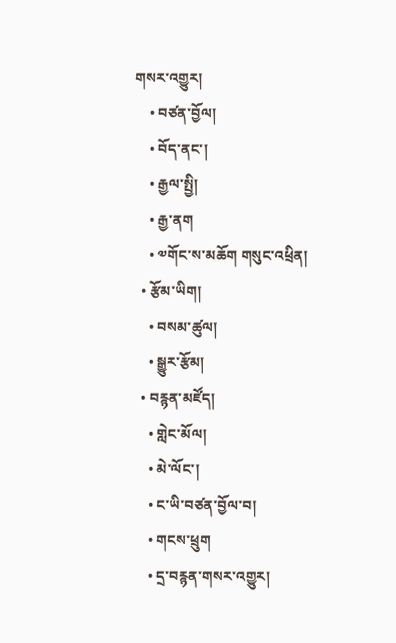གསར་འགྱུར།
    • བཙན་བྱོལ།
    • བོད་ནང་།
    • རྒྱལ་སྤྱི།
    • རྒྱ་ནག
    • ༧གོང་ས་མཆོག གསུང་འཕྲིན།
  • རྩོམ་ཡིག།
    • བསམ་ཚུལ།
    • སྒྱུར་རྩོམ།
  • བརྙན་མཛོད།
    • གླེང་མོལ།
    • མེ་ལོང་།
    • ང་ཡི་བཙན་བྱོལ་བ།
    • གངས་ཕྲུག
    • དྲ་བརྙན་གསར་འགྱུར།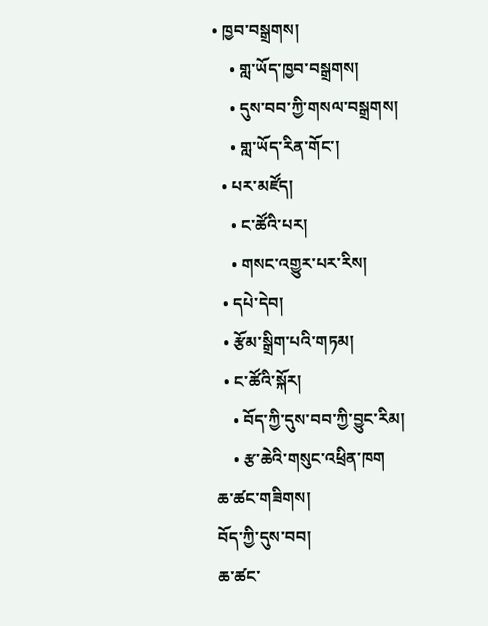• ཁྱབ་བསྒྲགས།
    • གླ་ཡོད་ཁྱབ་བསྒྲགས།
    • དུས་བབ་ཀྱི་གསལ་བསྒྲགས།
    • གླ་ཡོད་རིན་གོང་།
  • པར་མཛོད།
    • ང་ཚོའི་པར།
    • གསང་འགྱུར་པར་རིས།
  • དཔེ་དེབ།
  • རྩོམ་སྒྲིག་པའི་གཏམ།
  • ང་ཚོའི་སྐོར།
    • བོད་ཀྱི་དུས་བབ་ཀྱི་བྱུང་རིམ།
    • རྩ་ཆེའི་གསུང་འཕྲིན་ཁག
ཆ་ཚང་གཟིགས།
བོད་ཀྱི་དུས་བབ།
ཆ་ཚང་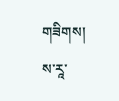གཟིགས།
ས་རཱ་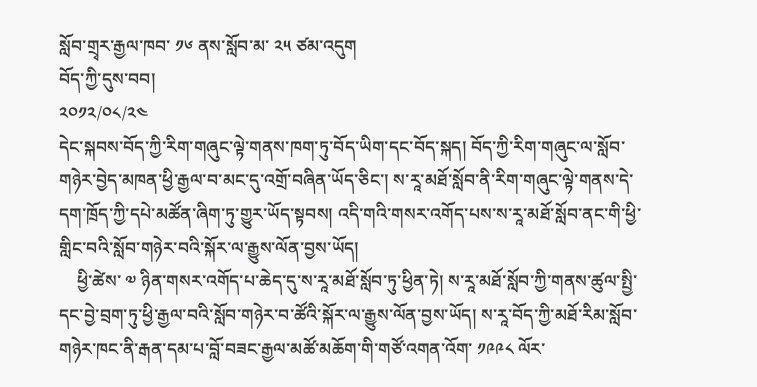སློབ་གྲྭར་རྒྱལ་ཁབ་ ༡༦ ནས་སློབ་མ་ ༢༥ ཙམ་འདུག
བོད་ཀྱི་དུས་བབ།
༢༠༡༢/༠༨/༢༤
དེང་སྐབས་བོད་ཀྱི་རིག་གཞུང་ལྟེ་གནས་ཁག་ཏུ་བོད་ཡིག་དང་བོད་སྐད། བོད་ཀྱི་རིག་གཞུང་ལ་སློབ་གཉེར་བྱེད་མཁན་ཕྱི་རྒྱལ་བ་མང་དུ་འགྲོ་བཞིན་ཡོད་ཅིང་། ས་རཱ་མཐོ་སློབ་ནི་རིག་གཞུང་ལྟེ་གནས་དེ་དག་ཁྲོད་ཀྱི་དཔེ་མཚོན་ཞིག་ཏུ་གྱུར་ཡོད་སྟབས། འདི་གའི་གསར་འགོད་པས་ས་རཱ་མཐོ་སློབ་ནང་གི་ཕྱི་གླིང་བའི་སློབ་གཉེར་བའི་སྐོར་ལ་རྒྱུས་ལོན་བྱས་ཡོད།
    ཕྱི་ཚེས་ ༧ ཉིན་གསར་འགོད་པ་ཆེད་དུ་ས་རཱ་མཐོ་སློབ་ཏུ་ཕྱིན་ཏེ། ས་རཱ་མཐོ་སློབ་ཀྱི་གནས་ཚུལ་སྤྱི་དང་བྱེ་བྲག་ཏུ་ཕྱི་རྒྱལ་བའི་སློབ་གཉེར་བ་ཚོའི་སྐོར་ལ་རྒྱུས་ལོན་བྱས་ཡོད། ས་རཱ་བོད་ཀྱི་མཐོ་རིམ་སློབ་གཉེར་ཁང་ནི་རྒན་དམ་པ་བློ་བཟང་རྒྱལ་མཚོ་མཆོག་གི་གཙོ་འགན་འོག་ ༡༩༩༨ ལོར་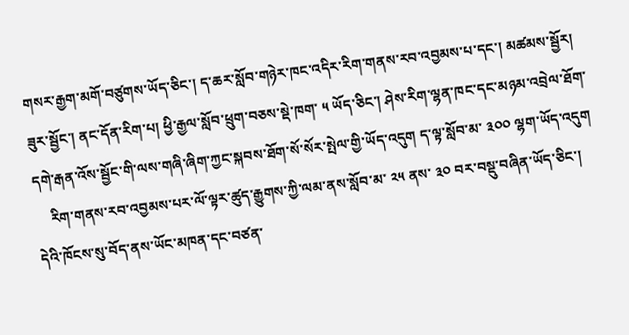གསར་རྒྱག་མགོ་བཙུགས་ཡོད་ཅིང་། ད་ཆར་སློབ་གཉེར་ཁང་འདིར་རིག་གནས་རབ་འབྱམས་པ་དང་། མཚམས་སྦྱོར། ཟུར་སྦྱོང་། ནང་དོན་རིག་པ། ཕྱི་རྒྱལ་སློབ་ཕྲུག་བཅས་སྡེ་ཁག་ ༥ ཡོད་ཅིང་། ཤེས་རིག་ལྷན་ཁང་དང་མཉམ་འབྲེལ་ཐོག་དགེ་རྒན་འོས་སྦྱོང་གི་ལས་གཞི་ཞིག་ཀྱང་སྐབས་ཐོག་སོ་སོར་སྤེལ་གྱི་ཡོད་འདུག ད་ལྟ་སློབ་མ་ ༣༠༠ ལྷག་ཡོད་འདུག
    རིག་གནས་རབ་འབྱམས་པར་ལོ་ལྟར་ཚུད་རྒྱུགས་ཀྱི་ལམ་ནས་སློབ་མ་ ༢༥ ནས་ ༣༠ བར་བསྡུ་བཞིན་ཡོད་ཅིང་། དེའི་ཁོངས་སུ་བོད་ནས་ཡོང་མཁན་དང་བཙན་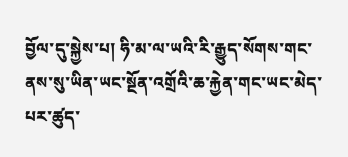བྱོལ་དུ་སྐྱེས་པ། ཧི་མ་ལ་ཡའི་རི་རྒྱུད་སོགས་གང་ནས་སུ་ཡིན་ཡང་སྔོན་འགྲོའི་ཆ་རྐྱེན་གང་ཡང་མེད་པར་ཚུད་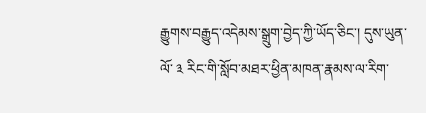རྒྱུགས་བརྒྱུད་འདེམས་སྒྲུག་བྱེད་ཀྱི་ཡོད་ཅིང་། དུས་ཡུན་ལོ་ ༣ རིང་གི་སློབ་མཐར་ཕྱིན་མཁན་རྣམས་ལ་རིག་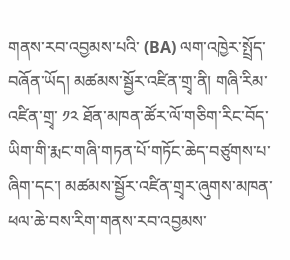གནས་རབ་འབྱམས་པའི་ (BA) ལག་འཁྱེར་སྤྲོད་བཞོན་ཡོད། མཚམས་སྦྱོར་འཛིན་གྲྭ་ནི། གཞི་རིམ་འཛིན་གྲྭ་ ༡༢ ཐོན་མཁན་ཚོར་ལོ་གཅིག་རིང་བོད་ཡིག་གི་རྨང་གཞི་གཏན་པོ་གཏོང་ཆེད་བཙུགས་པ་ཞིག་དང་། མཚམས་སྦྱོར་འཛིན་གྲྭར་ཞུགས་མཁན་ཕལ་ཆེ་བས་རིག་གནས་རབ་འབྱམས་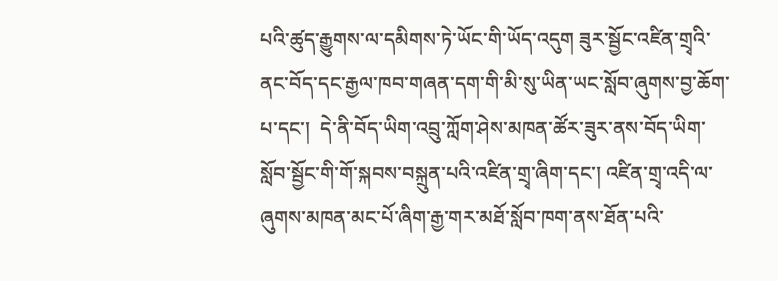པའི་ཚུད་རྒྱུགས་ལ་དམིགས་ཏེ་ཡོང་གི་ཡོད་འདུག ཟུར་སྦྱོང་འཛིན་གྲྭའི་ནང་བོད་དང་རྒྱལ་ཁབ་གཞན་དག་གི་མི་སུ་ཡིན་ཡང་སློབ་ཞུགས་བྱ་ཆོག་པ་དང་།  དེ་ནི་བོད་ཡིག་འབྲུ་ཀློག་ཤེས་མཁན་ཚོར་ཟུར་ནས་བོད་ཡིག་སློབ་སྦྱོང་གི་གོ་སྐབས་བསྐྲུན་པའི་འཛིན་གྲྭ་ཞིག་དང་། འཛིན་གྲྭ་འདི་ལ་ཞུགས་མཁན་མང་པོ་ཞིག་རྒྱ་གར་མཐོ་སློབ་ཁག་ནས་ཐོན་པའི་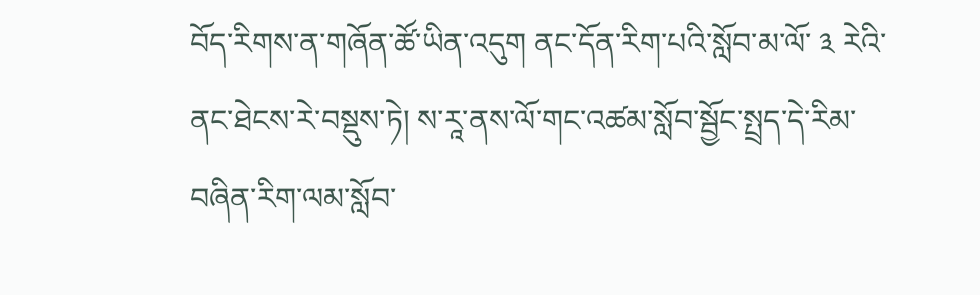བོད་རིགས་ན་གཞོན་ཚོ་ཡིན་འདུག ནང་དོན་རིག་པའི་སློབ་མ་ལོ་ ༣ རེའི་ནང་ཐེངས་རེ་བསྡུས་ཏེ། ས་རཱ་ནས་ལོ་གང་འཚམ་སློབ་སྦྱོང་སྤྲད་དེ་རིམ་བཞིན་རིག་ལམ་སློབ་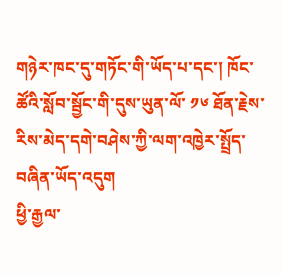གཉེར་ཁང་དུ་གཏོང་གི་ཡོད་པ་དང་། ཁོང་ཚོའི་སློབ་སྦྱོང་གི་དུས་ཡུན་ལོ་ ༡༦ ཐོན་རྗེས་རིས་མེད་དགེ་བཤེས་ཀྱི་ལག་འཁྱེར་སྤྲོད་བཞིན་ཡོད་འདུག
ཕྱི་རྒྱལ་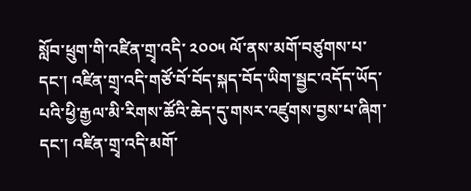སློབ་ཕྲུག་གི་འཛིན་གྲྭ་འདི་ ༢༠༠༥ ལོ་ནས་མགོ་བཙུགས་པ་དང་། འཛིན་གྲྭ་འདི་གཙོ་བོ་བོད་སྐད་བོད་ཡིག་སྦྱང་འདོད་ཡོད་པའི་ཕྱི་རྒྱལ་མི་རིགས་ཚོའི་ཆེད་དུ་གསར་འཛུགས་བྱས་པ་ཞིག་དང་། འཛིན་གྲྭ་འདི་མགོ་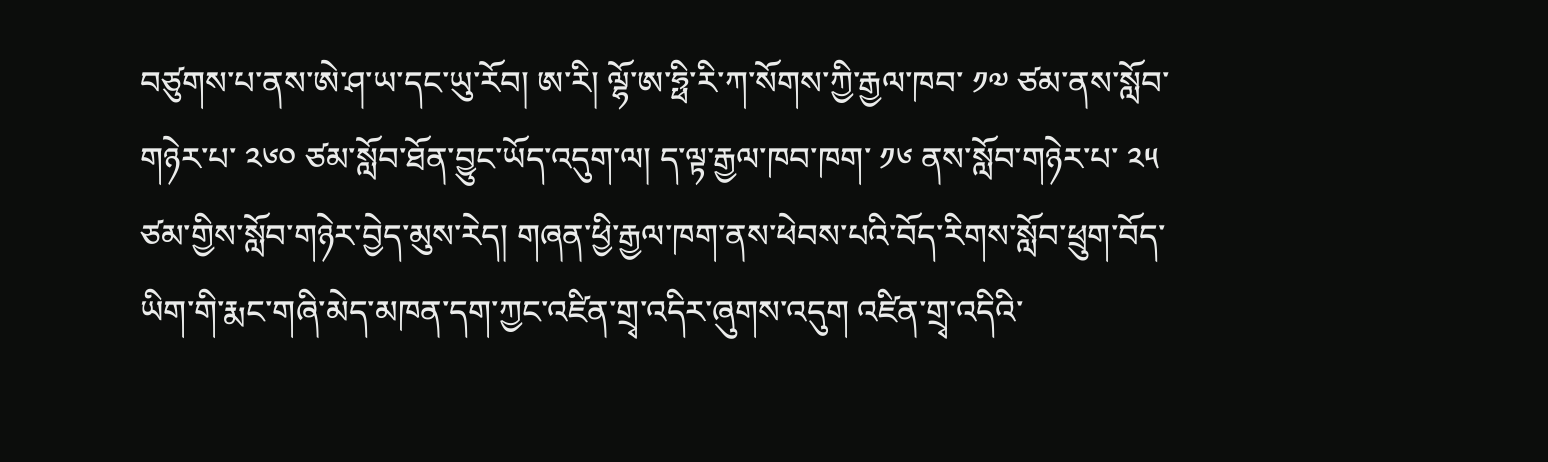བཙུགས་པ་ནས་ཨེ་ཤ་ཡ་དང་ཡུ་རོབ། ཨ་རི། ལྷོ་ཨ་ཧྥི་རི་ཀ་སོགས་ཀྱི་རྒྱལ་ཁབ་ ༡༧ ཙམ་ནས་སློབ་གཉེར་པ་ ༢༦༠ ཙམ་སློབ་ཐོན་བྱུང་ཡོད་འདུག་ལ། ད་ལྟ་རྒྱལ་ཁབ་ཁག་ ༡༦ ནས་སློབ་གཉེར་པ་ ༢༥ ཙམ་གྱིས་སློབ་གཉེར་བྱེད་མུས་རེད། གཞན་ཕྱི་རྒྱལ་ཁག་ནས་ཕེབས་པའི་བོད་རིགས་སློབ་ཕྲུག་བོད་ཡིག་གི་རྨང་གཞི་མེད་མཁན་དག་ཀྱང་འཛིན་གྲྭ་འདིར་ཞུགས་འདུག འཛིན་གྲྭ་འདིའི་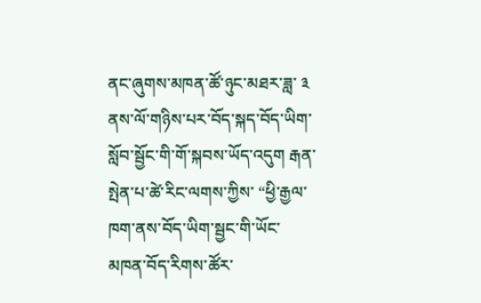ནང་ཞུགས་མཁན་ཚོ་ཉུང་མཐར་ཟླ་ ༣ ནས་ལོ་གཉིས་པར་བོད་སྐད་བོད་ཡིག་སློབ་སྦྱོང་གི་གོ་སྐབས་ཡོད་འདུག རྒན་སྤེན་པ་ཚེ་རིང་ལགས་ཀྱིས་ “ཕྱི་རྒྱལ་ཁག་ནས་བོད་ཡིག་སྦྱང་གི་ཡོང་མཁན་བོད་རིགས་ཚོར་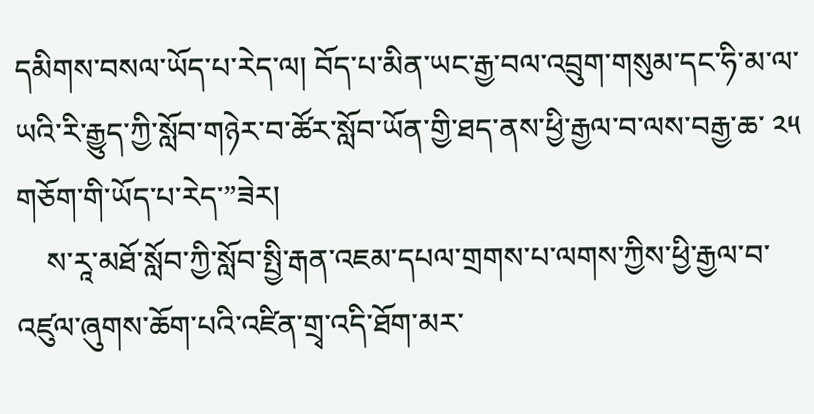དམིགས་བསལ་ཡོད་པ་རེད་ལ། བོད་པ་མིན་ཡང་རྒྱ་བལ་འབྲུག་གསུམ་དང་ཧི་མ་ལ་ཡའི་རི་རྒྱུད་ཀྱི་སློབ་གཉེར་བ་ཚོར་སློབ་ཡོན་གྱི་ཐད་ནས་ཕྱི་རྒྱལ་བ་ལས་བརྒྱ་ཆ་ ༢༥ གཅོག་གི་ཡོད་པ་རེད་”ཟེར།
    ས་རཱ་མཐོ་སློབ་ཀྱི་སློབ་སྤྱི་རྒན་འཇམ་དཔལ་གྲགས་པ་ལགས་ཀྱིས་ཕྱི་རྒྱལ་བ་འཛུལ་ཞུགས་ཆོག་པའི་འཛིན་གྲྭ་འདི་ཐོག་མར་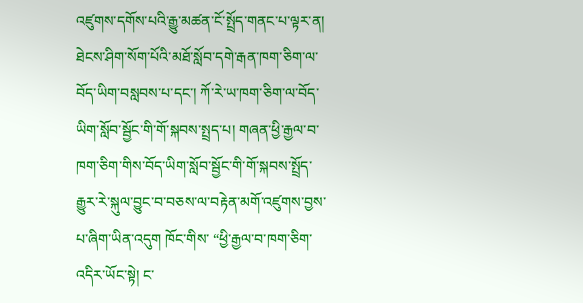འཛུགས་དགོས་པའི་རྒྱུ་མཚན་ངོ་སྤྲོད་གནང་པ་ལྟར་ན། ཐེངས་ཤིག་སོག་པོའི་མཐོ་སློབ་དགེ་རྒན་ཁག་ཅིག་ལ་བོད་ཡིག་བསླབས་པ་དང་། ཀོ་རེ་ཡ་ཁག་ཅིག་ལ་བོད་ཡིག་སློབ་སྦྱོང་གི་གོ་སྐབས་སྤྲད་པ། གཞན་ཕྱི་རྒྱལ་བ་ཁག་ཅིག་གིས་བོད་ཡིག་སློབ་སྦྱོང་གི་གོ་སྐབས་སྤྲོད་རྒྱུར་རེ་སྐུལ་བྱུང་བ་བཅས་ལ་བརྟེན་མགོ་འཛུགས་བྱས་པ་ཞིག་ཡིན་འདུག ཁོང་གིས་ “ཕྱི་རྒྱལ་བ་ཁག་ཅིག་འདིར་ཡོང་སྟེ། ང་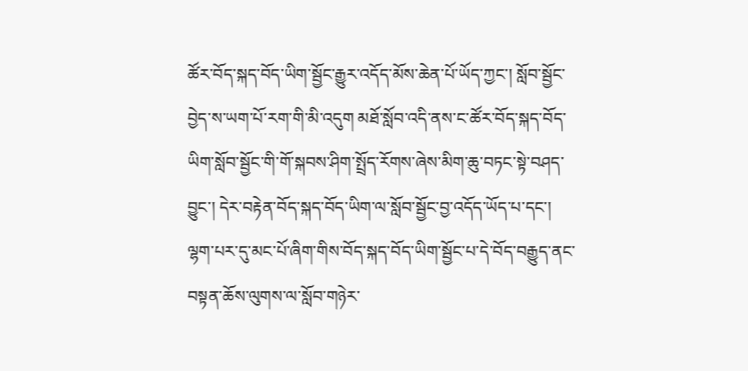ཚོར་བོད་སྐད་བོད་ཡིག་སྦྱོང་རྒྱུར་འདོད་མོས་ཆེན་པོ་ཡོད་ཀྱང་། སློབ་སྦྱོང་བྱེད་ས་ཡག་པོ་རག་གི་མི་འདུག མཐོ་སློབ་འདི་ནས་ང་ཚོར་བོད་སྐད་བོད་ཡིག་སློབ་སྦྱོང་གི་གོ་སྐབས་ཤིག་སྤྲོད་རོགས་ཞེས་མིག་ཆུ་བཏང་སྟེ་བཤད་བྱུང་། དེར་བརྟེན་བོད་སྐད་བོད་ཡིག་ལ་སློབ་སྦྱོང་བྱ་འདོད་ཡོད་པ་དང་། ལྷག་པར་དུ་མང་པོ་ཞིག་གིས་བོད་སྐད་བོད་ཡིག་སྦྱོང་པ་དེ་བོད་བརྒྱུད་ནང་བསྟན་ཆོས་ལུགས་ལ་སློབ་གཉེར་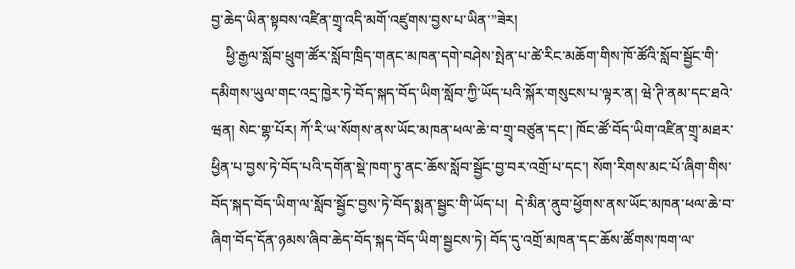བྱ་ཆེད་ཡིན་སྟབས་འཛིན་གྲྭ་འདི་མགོ་འཛུགས་བྱས་པ་ཡིན་”ཟེར།
    ཕྱི་རྒྱལ་སློབ་ཕྲུག་ཚོར་སློབ་ཁྲིད་གནང་མཁན་དགེ་བཤེས་སྤེན་པ་ཚེ་རིང་མཆོག་གིས་ཁོ་ཚོའི་སློབ་སྦྱོང་གི་དམིགས་ཡུལ་གང་འདྲ་ཁྱེར་ཏེ་བོད་སྐད་བོད་ཡིག་སློབ་ཀྱི་ཡོད་པའི་སྐོར་གསུངས་པ་ལྟར་ན། ཝེ་ཊི་ནམ་དང་ཐའེ་ཝན། སེང་གྷ་པོར། ཀོ་རི་ཡ་སོགས་ནས་ཡོང་མཁན་ཕལ་ཆེ་བ་གྲྭ་བཙུན་དང་། ཁོང་ཚོ་བོད་ཡིག་འཛིན་གྲྭ་མཐར་ཕྱིན་པ་བྱས་ཏེ་བོད་པའི་དགོན་སྡེ་ཁག་ཏུ་ནང་ཆོས་སློབ་སྦྱོང་བྱ་བར་འགྲོ་པ་དང་། སོག་རིགས་མང་པོ་ཞིག་གིས་བོད་སྐད་བོད་ཡིག་ལ་སློབ་སྦྱོང་བྱས་ཏེ་བོད་སྨན་སྦྱང་གི་ཡོད་པ།  དེ་མིན་ནུབ་ཕྱོགས་ནས་ཡོང་མཁན་ཕལ་ཆེ་བ་ཞིག་བོད་དོན་ཉམས་ཞིབ་ཆེད་བོད་སྐད་བོད་ཡིག་སྦྱངས་ཏེ། བོད་དུ་འགྲོ་མཁན་དང་ཆོས་ཚོགས་ཁག་ལ་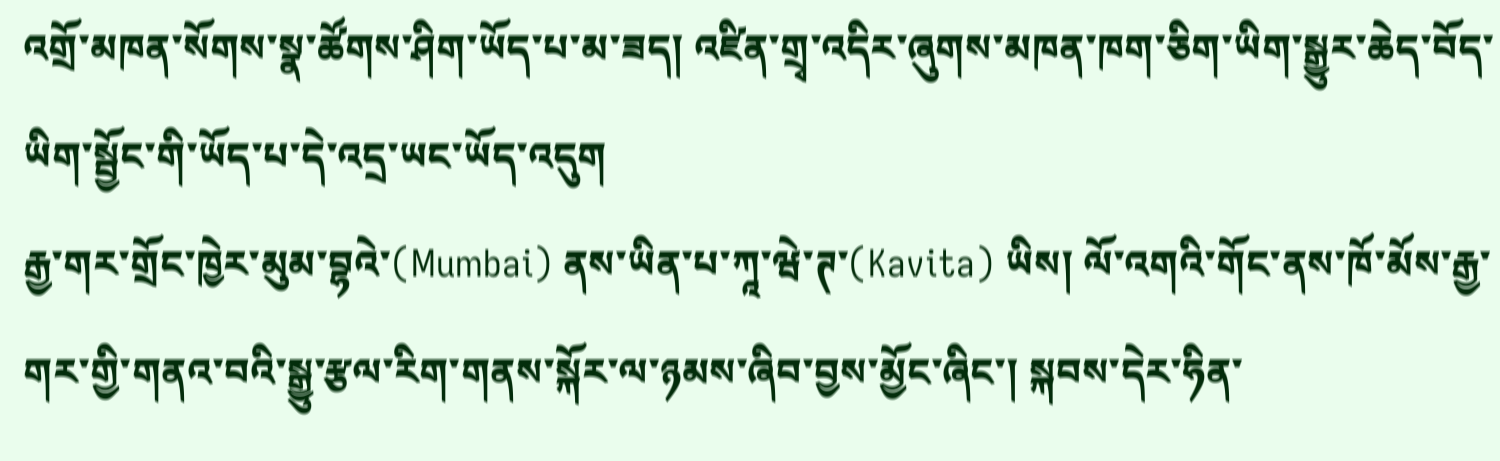འགྲོ་མཁན་སོགས་སྣ་ཚོགས་ཤིག་ཡོད་པ་མ་ཟད། འཛིན་གྲྭ་འདིར་ཞུགས་མཁན་ཁག་ཅིག་ཡིག་སྒྱུར་ཆེད་བོད་ཡིག་སྦྱོང་གི་ཡོད་པ་དེ་འདྲ་ཡང་ཡོད་འདུག
རྒྱ་གར་གྲོང་ཁྱེར་མུམ་བྷའེ་(Mumbai) ནས་ཡིན་པ་ཀཱ་ཝེ་ཊ་(Kavita) ཡིས། ལོ་འགའི་གོང་ནས་ཁོ་མོས་རྒྱ་གར་གྱི་གནའ་བའི་སྒྱུ་རྩལ་རིག་གནས་སྐོར་ལ་ཉམས་ཞིབ་བྱས་མྱོང་ཞིང་། སྐབས་དེར་ཧིན་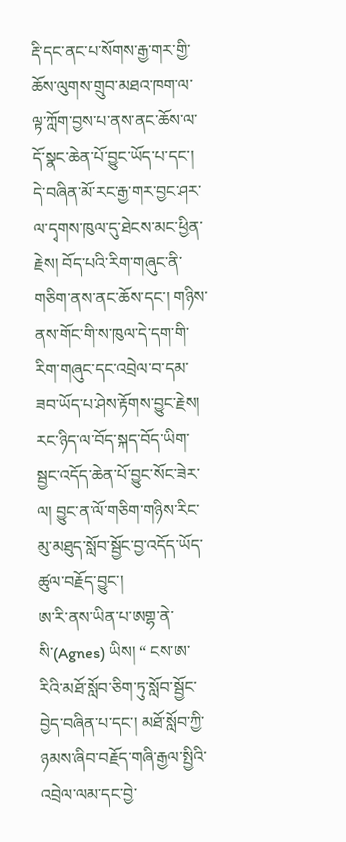རྡི་དང་ནང་པ་སོགས་རྒྱ་གར་གྱི་ཆོས་ལུགས་གྲུབ་མཐའ་ཁག་ལ་ལྟ་ཀློག་བྱས་པ་ནས་ནང་ཆོས་ལ་དོ་སྣང་ཆེན་པོ་བྱུང་ཡོད་པ་དང་། དེ་བཞིན་མོ་རང་རྒྱ་གར་བྱང་ཤར་ལ་དྭགས་ཁུལ་དུ་ཐེངས་མང་ཕྱིན་རྗེས། བོད་པའི་རིག་གཞུང་ནི་གཅིག་ནས་ནང་ཆོས་དང་། གཉིས་ནས་གོང་གི་ས་ཁུལ་དེ་དག་གི་རིག་གཞུང་དང་འབྲེལ་བ་དམ་ཟབ་ཡོད་པ་ཤེས་རྟོགས་བྱུང་རྗེས། རང་ཉིད་ལ་བོད་སྐད་བོད་ཡིག་སྦྱང་འདོད་ཆེན་པོ་བྱུང་སོང་ཟེར་ལ། བྱུང་ན་ལོ་གཅིག་གཉིས་རིང་མུ་མཐུད་སློབ་སྦྱོང་བྱ་འདོད་ཡོད་ཚུལ་བརྗོད་བྱུང་།
ཨ་ཪི་ནས་ཡིན་པ་ཨགྷ་ནེ་སི་(Agnes) ཡིས། “ ངས་ཨ་རིའི་མཐོ་སློབ་ཅིག་ཏུ་སློབ་སྦྱོང་བྱེད་བཞིན་པ་དང་། མཐོ་སློབ་ཀྱི་ཉམས་ཞིབ་བརྗོད་གཞི་རྒྱལ་སྤྱིའི་འབྲེལ་ལམ་དང་བྱེ་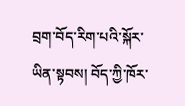བྲག་བོད་རིག་པའི་སྐོར་ཡིན་སྟབས། བོད་ཀྱི་ཁོར་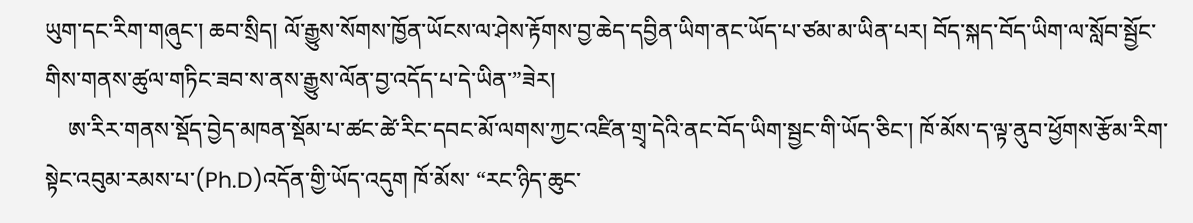ཡུག་དང་རིག་གཞུང་། ཆབ་སྲིད། ལོ་རྒྱུས་སོགས་ཁྱོན་ཡོངས་ལ་ཤེས་རྟོགས་བྱ་ཆེད་དབྱིན་ཡིག་ནང་ཡོད་པ་ཙམ་མ་ཡིན་པར། བོད་སྐད་བོད་ཡིག་ལ་སློབ་སྦྱོང་གིས་གནས་ཚུལ་གཏིང་ཟབ་ས་ནས་རྒྱུས་ལོན་བྱ་འདོད་པ་དེ་ཡིན་”ཟེར།
    ཨ་རིར་གནས་སྡོད་བྱེད་མཁན་སྡོམ་པ་ཚང་ཚེ་རིང་དབང་མོ་ལགས་ཀྱང་འཛིན་གྲྭ་དེའི་ནང་བོད་ཡིག་སྦྱང་གི་ཡོད་ཅིང་། ཁོ་མོས་ད་ལྟ་ནུབ་ཕྱོགས་རྩོམ་རིག་སྟེང་འབུམ་རམས་པ་(Ph.D)འདོན་གྱི་ཡོད་འདུག ཁོ་མོས་ “རང་ཉིད་ཆུང་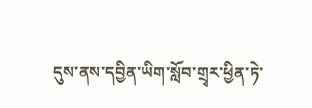དུས་ནས་དབྱིན་ཡིག་སློབ་གྲྭར་ཕྱིན་ཏེ་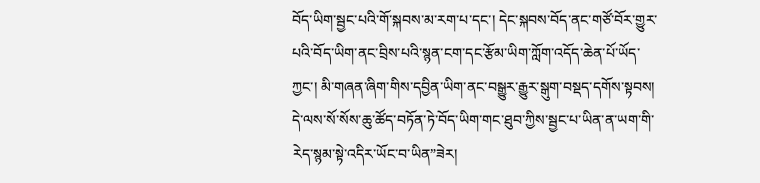བོད་ཡིག་སྦྱང་པའི་གོ་སྐབས་མ་རག་པ་དང་། དེང་སྐབས་བོད་ནང་གཙོ་བོར་གྱུར་པའི་བོད་ཡིག་ནང་བྲིས་པའི་སྙན་ངག་དང་རྩོམ་ཡིག་ཀློག་འདོད་ཆེན་པོ་ཡོད་ཀྱང་། མི་གཞན་ཞིག་གིས་དབྱིན་ཡིག་ནང་བསྒྱུར་རྒྱུར་སྒུག་བསྡད་དགོས་སྟབས། དེ་ལས་སོ་སོས་ཆུ་ཚོད་བཏོན་ཏེ་བོད་ཡིག་གང་ཐུབ་ཀྱིས་སྦྱང་པ་ཡིན་ན་ཡག་གི་རེད་སྙམ་སྟེ་འདིར་ཡོང་བ་ཡིན”ཟེར།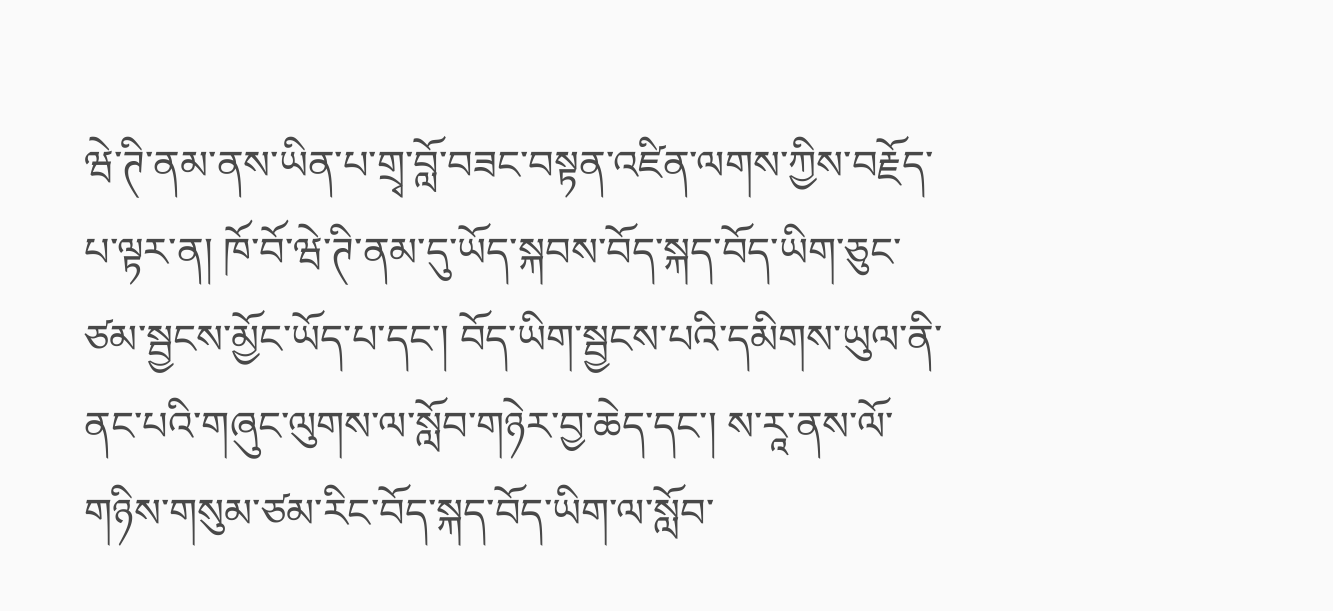ཝེ་ཊི་ནམ་ནས་ཡིན་པ་གྲྭ་བློ་བཟང་བསྟན་འཛིན་ལགས་ཀྱིས་བརྗོད་པ་ལྟར་ན། ཁོ་བོ་ཝེ་ཊི་ནམ་དུ་ཡོད་སྐབས་བོད་སྐད་བོད་ཡིག་ཅུང་ཙམ་སྦྱངས་མྱོང་ཡོད་པ་དང་། བོད་ཡིག་སྦྱངས་པའི་དམིགས་ཡུལ་ནི་ནང་པའི་གཞུང་ལུགས་ལ་སློབ་གཉེར་བྱ་ཆེད་དང་། ས་རཱ་ནས་ལོ་གཉིས་གསུམ་ཙམ་རིང་བོད་སྐད་བོད་ཡིག་ལ་སློབ་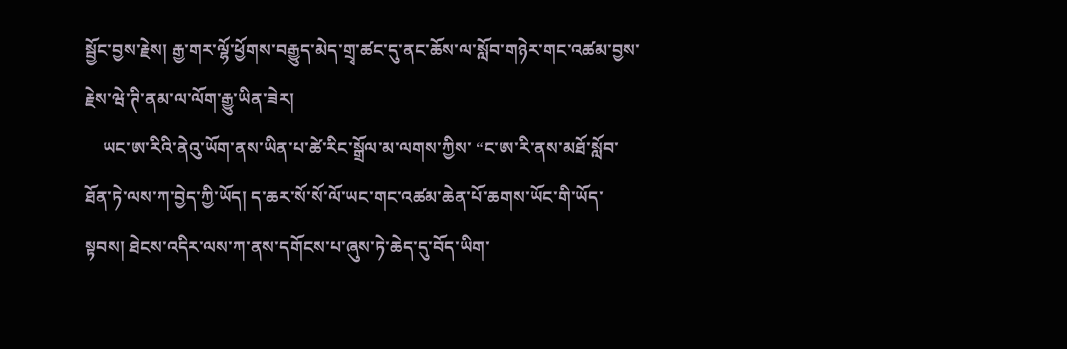སྦྱོང་བྱས་རྗེས། རྒྱ་གར་ལྷོ་ཕྱོགས་བརྒྱུད་མེད་གྲྭ་ཚང་དུ་ནང་ཆོས་ལ་སློབ་གཉེར་གང་འཚམ་བྱས་རྗེས་ཝེ་ཊི་ནམ་ལ་ལོག་རྒྱུ་ཡིན་ཟེར།
    ཡང་ཨ་རིའི་ནེའུ་ཡོག་ནས་ཡིན་པ་ཚེ་རིང་སྒྲོལ་མ་ལགས་ཀྱིས་ “ང་ཨ་རི་ནས་མཐོ་སློབ་ཐོན་ཏེ་ལས་ཀ་བྱེད་ཀྱི་ཡོད། ད་ཆར་སོ་སོ་ལོ་ཡང་གང་འཚམ་ཆེན་པོ་ཆགས་ཡོང་གི་ཡོད་སྟབས། ཐེངས་འདིར་ལས་ཀ་ནས་དགོངས་པ་ཞུས་ཏེ་ཆེད་དུ་བོད་ཡིག་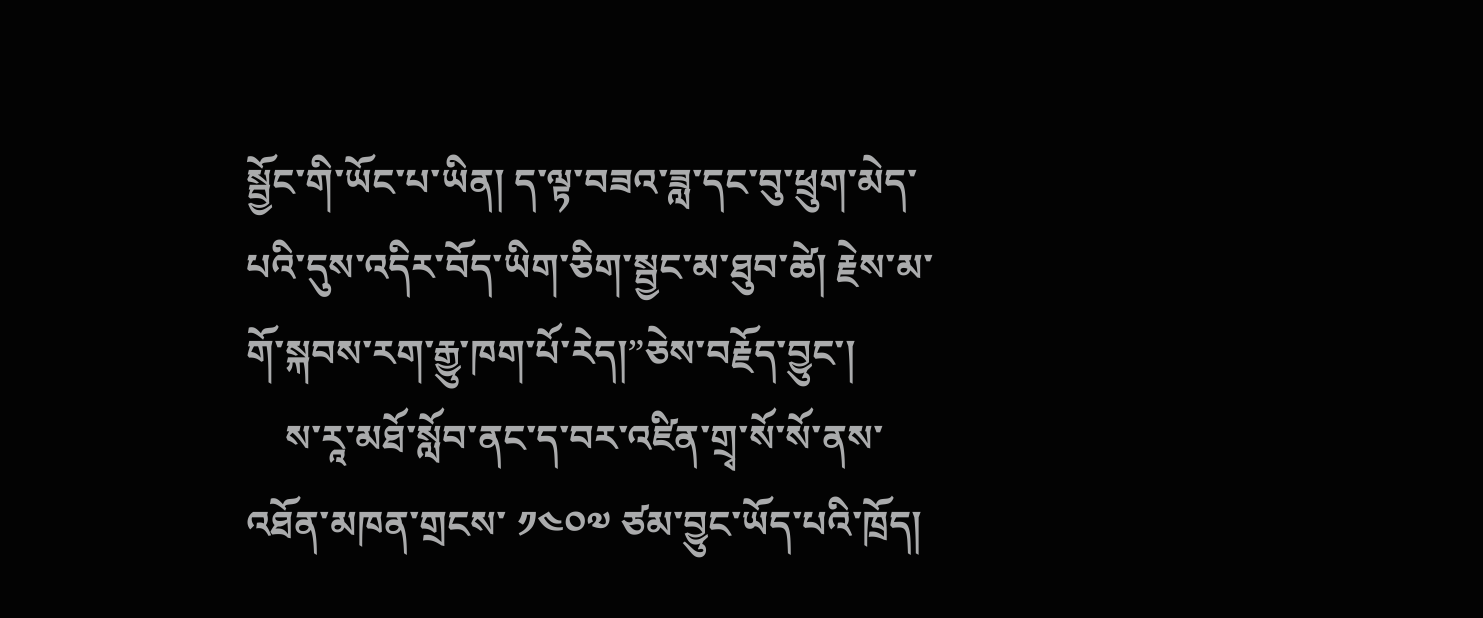སྦྱོང་གི་ཡོང་པ་ཡིན། ད་ལྟ་བཟའ་ཟླ་དང་བུ་ཕྲུག་མེད་པའི་དུས་འདིར་བོད་ཡིག་ཅིག་སྦྱང་མ་ཐུབ་ཚེ། རྗེས་མ་གོ་སྐབས་རག་རྒྱུ་ཁག་པོ་རེད།”ཅེས་བརྗོད་བྱུང་།
    ས་རཱ་མཐོ་སློབ་ནང་ད་བར་འཛིན་གྲྭ་སོ་སོ་ནས་འཐོན་མཁན་གྲངས་ ༡༤༠༧ ཙམ་བྱུང་ཡོད་པའི་ཁྲོད།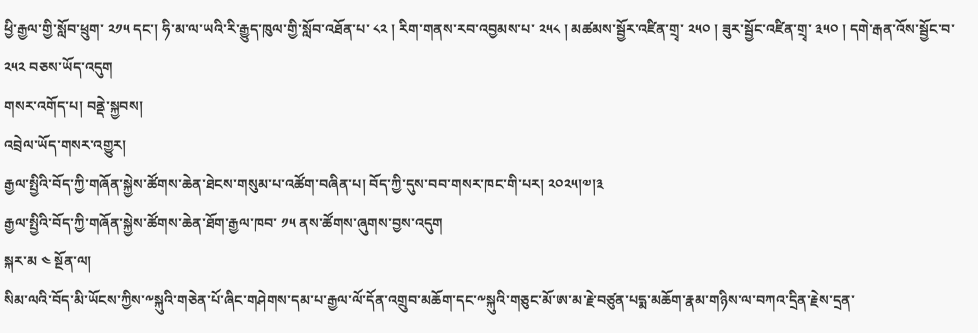ཕྱི་རྒྱལ་གྱི་སློབ་ཕྲུག་ ༢༡༥ དང་། ཧི་མ་ལ་ཡའི་རི་རྒྱུད་ཁུལ་གྱི་སློབ་འཐོན་པ་ ༨༢ ། རིག་གནས་རབ་འབྱམས་པ་ ༢༥༨ ། མཚམས་སྦྱོར་འཛིན་གྲྭ་ ༢༥༠ ། ཟུར་སྦྱོང་འཛིན་གྲྭ་ ༣༥༠ ། དགེ་རྒན་འོས་སྦྱོང་བ་ ༢༥༢ བཅས་ཡོད་འདུག
གསར་འགོད་པ། བནྡེ་སྐྱབས།
འབྲེལ་ཡོད་གསར་འགྱུར།
རྒྱལ་སྤྱིའི་བོད་ཀྱི་གཞོན་སྐྱེས་ཚོགས་ཆེན་ཐེངས་གསུམ་པ་འཚོག་བཞིན་པ། བོད་ཀྱི་དུས་བབ་གསར་ཁང་གི་པར། ༢༠༢༥།༧།༣
རྒྱལ་སྤྱིའི་བོད་ཀྱི་གཞོན་སྐྱེས་ཚོགས་ཆེན་ཐོག་རྒྱལ་ཁབ་ ༡༥ ནས་ཚོགས་ཞུགས་བྱས་འདུག
སྐར་མ ༤ སྔོན་ལ།
སིམ་ལའི་བོད་མི་ཡོངས་ཀྱིས་༸སྐུའི་གཅེན་པོ་ཞིང་གཤེགས་དམ་པ་རྒྱལ་ལོ་དོན་འགྲུབ་མཆོག་དང་༸སྐུའི་གཅུང་མོ་ཨ་མ་རྗེ་བཙུན་པདྨ་མཆོག་རྣམ་གཉིས་ལ་བཀའ་དྲིན་རྗེས་དྲན་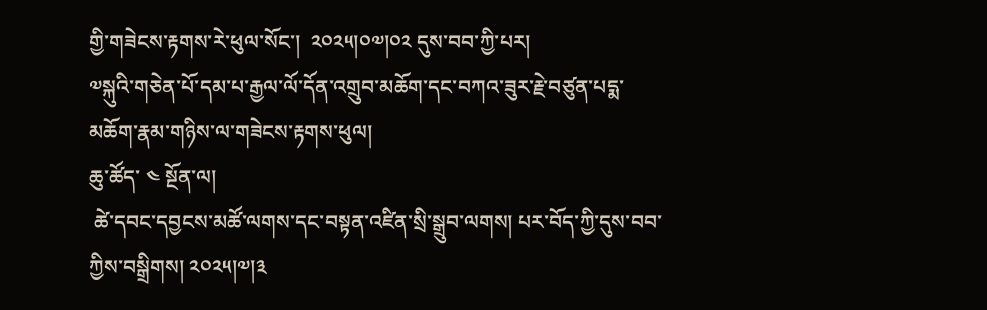གྱི་གཟེངས་རྟགས་རེ་ཕུལ་སོང་།  ༢༠༢༥།༠༧།༠༢ དུས་བབ་ཀྱི་པར།
༧སྐུའི་གཅེན་པོ་དམ་པ་རྒྱལ་ལོ་དོན་འགྲུབ་མཆོག་དང་བཀའ་ཟུར་རྗེ་བཙུན་པདྨ་མཆོག་རྣམ་གཉིས་ལ་གཟེངས་རྟགས་ཕུལ།
ཆུ་ཚོད་ ༤ སྔོན་ལ།
 ཚེ་དབང་དབྱངས་མཚོ་ལགས་དང་བསྟན་འཛིན་སྲི་སྒྲུབ་ལགས། པར་བོད་ཀྱི་དུས་བབ་ཀྱིས་བསྒྲིགས། ༢༠༢༥།༧།༣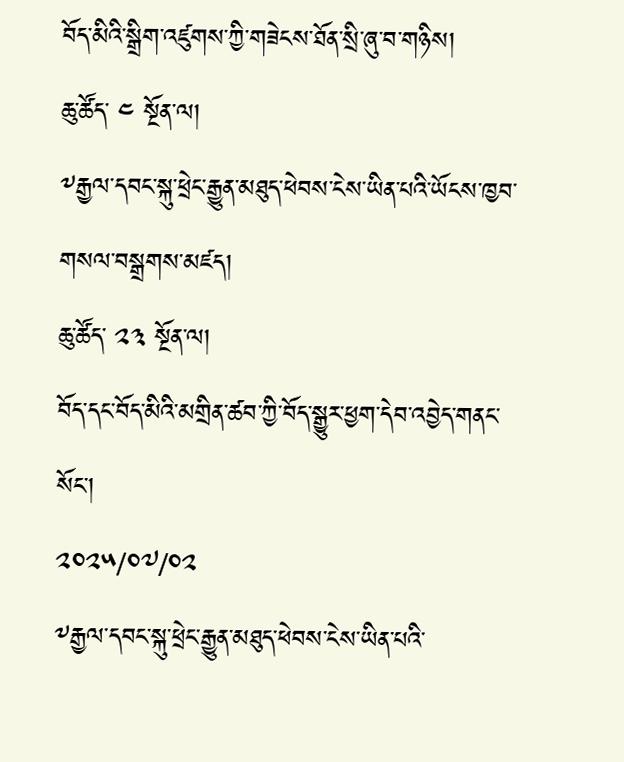བོད་མིའི་སྒྲིག་འཛུགས་ཀྱི་གཟེངས་ཐོན་སྲི་ཞུ་བ་གཉིས།
ཆུ་ཚོད་ ༤ སྔོན་ལ།
༸རྒྱལ་དབང་སྐུ་ཕྲེང་རྒྱུན་མཐུད་ཕེབས་ངེས་ཡིན་པའི་ཡོངས་ཁྱབ་གསལ་བསྒྲགས་མཛད།
ཆུ་ཚོད་ ༢༣ སྔོན་ལ།
བོད་དང་བོད་མིའི་མགྲིན་ཚབ་ཀྱི་བོད་སྒྱུར་ཕྱག་དེབ་འབྱེད་གནང་སོང་།
༢༠༢༥/༠༧/༠༢
༸རྒྱལ་དབང་སྐུ་ཕྲེང་རྒྱུན་མཐུད་ཕེབས་ངེས་ཡིན་པའི་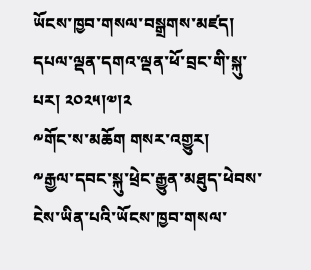ཡོངས་ཁྱབ་གསལ་བསྒྲགས་མཛད། དཔལ་ལྡན་དགའ་ལྡན་ཕོ་བྲང་གི་སྐུ་པར། ༢༠༢༥།༧།༢
༸གོང་ས་མཆོག གསར་འགྱུར།
༸རྒྱལ་དབང་སྐུ་ཕྲེང་རྒྱུན་མཐུད་ཕེབས་ངེས་ཡིན་པའི་ཡོངས་ཁྱབ་གསལ་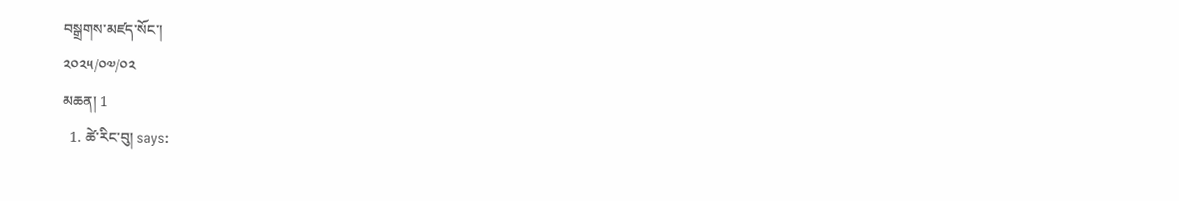བསྒྲགས་མཛད་སོང་།
༢༠༢༥/༠༧/༠༢
མཆན། 1
  1. ཚེ་རིང་བུ། says: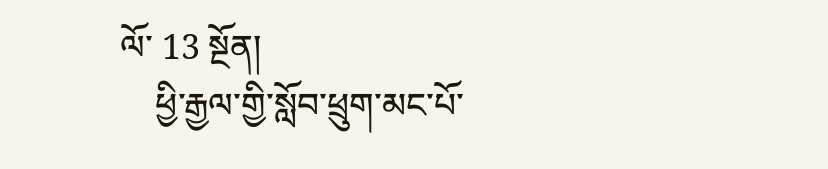ལོ་ 13 སྔོན།
    ཕྱི་རྒྱལ་གྱི་སློབ་ཕྲུག་མང་པོ་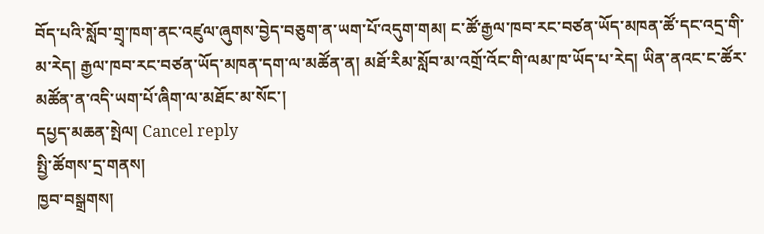བོད་པའི་སློབ་གྲྭ་ཁག་ནང་འཛུལ་ཞུགས་བྱེད་བཅུག་ན་ཡག་པོ་འདུག་གམ། ང་ཚོ་རྒྱལ་ཁབ་རང་བཙན་ཡོད་མཁན་ཚོ་དང་འདྲ་གི་མ་རེད། རྒྱལ་ཁབ་རང་བཙན་ཡོད་མཁན་དག་ལ་མཚོན་ན། མཐོ་རིམ་སློབ་མ་འགྲོ་འོང་གི་ལམ་ཁ་ཡོད་པ་རེད། ཡིན་ནའང་ང་ཚོར་མཚོན་ན་འདི་ཡག་པོ་ཞིག་ལ་མཐོང་མ་སོང་།
དཔྱད་མཆན་སྤེལ། Cancel reply
སྤྱི་ཚོགས་དྲ་གནས།
ཁྱབ་བསྒྲགས།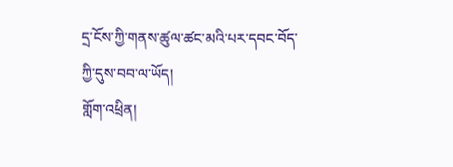དྲ་ངོས་ཀྱི་གནས་ཚུལ་ཚང་མའི་པར་དབང་བོད་ཀྱི་དུས་བབ་ལ་ཡོད།
གློག་འཕྲིན།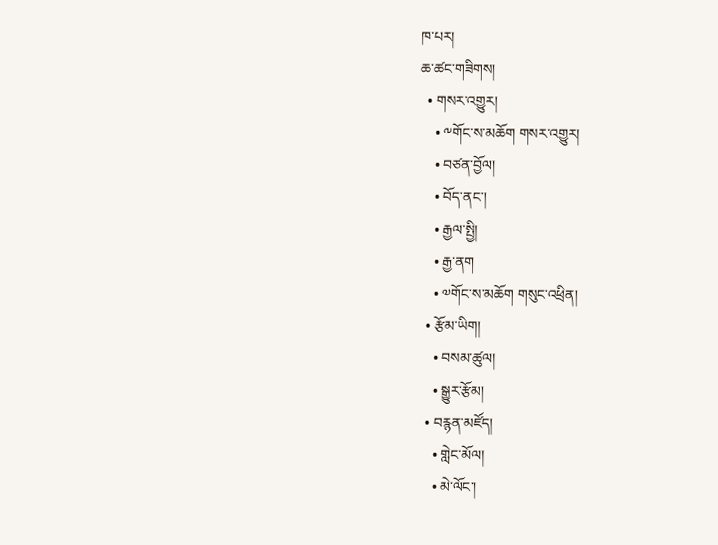ཁ་པར།
ཆ་ཚང་གཟིགས།
  • གསར་འགྱུར།
    • ༸གོང་ས་མཆོག གསར་འགྱུར།
    • བཙན་བྱོལ།
    • བོད་ནང་།
    • རྒྱལ་སྤྱི།
    • རྒྱ་ནག
    • ༧གོང་ས་མཆོག གསུང་འཕྲིན།
  • རྩོམ་ཡིག།
    • བསམ་ཚུལ།
    • སྒྱུར་རྩོམ།
  • བརྙན་མཛོད།
    • གླེང་མོལ།
    • མེ་ལོང་།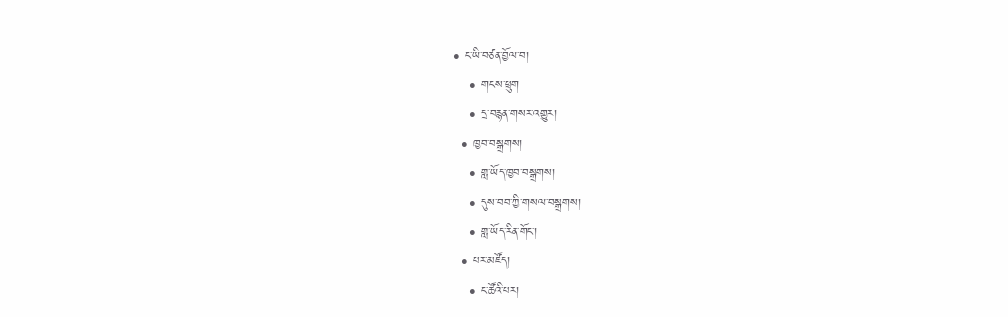• ང་ཡི་བཙན་བྱོལ་བ།
    • གངས་ཕྲུག
    • དྲ་བརྙན་གསར་འགྱུར།
  • ཁྱབ་བསྒྲགས།
    • གླ་ཡོད་ཁྱབ་བསྒྲགས།
    • དུས་བབ་ཀྱི་གསལ་བསྒྲགས།
    • གླ་ཡོད་རིན་གོང་།
  • པར་མཛོད།
    • ང་ཚོའི་པར།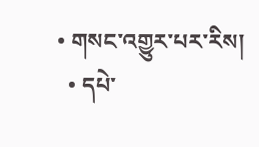• གསང་འགྱུར་པར་རིས།
  • དཔེ་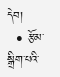དེབ།
  • རྩོམ་སྒྲིག་པའི་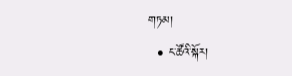གཏམ།
  • ང་ཚོའི་སྐོར།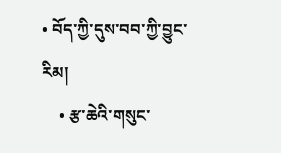• བོད་ཀྱི་དུས་བབ་ཀྱི་བྱུང་རིམ།
    • རྩ་ཆེའི་གསུང་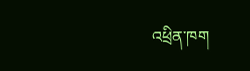འཕྲིན་ཁག